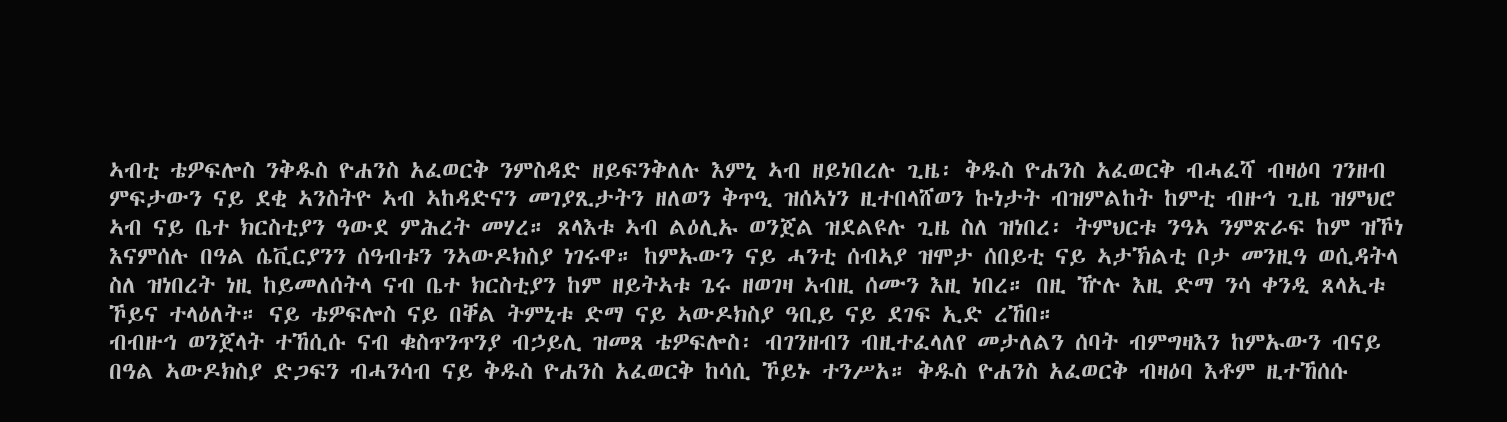ኣብቲ ቴዎፍሎስ ንቅዱስ ዮሐንስ አፈወርቅ ንምስዳድ ዘይፍንቅለሉ እምኒ ኣብ ዘይነበረሉ ጊዜ፡ ቅዱስ ዮሐንስ አፈወርቅ ብሓፈሻ ብዛዕባ ገንዘብ ምፍታውን ናይ ደቂ ኣንስትዮ ኣብ ኣከዳድናን መገያጺታትን ዘለወን ቅጥዒ ዝሰኣነን ዚተበላሸወን ኩነታት ብዝምልከት ከምቲ ብዙኅ ጊዜ ዝምህሮ ኣብ ናይ ቤተ ክርስቲያን ዓውደ ምሕረት መሃረ። ጸላእቱ ኣብ ልዕሊኡ ወንጀል ዝደልዩሉ ጊዜ ስለ ዝነበረ፡ ትምህርቱ ንዓኣ ንምጽራፍ ከም ዝኾነ እናምሰሉ በዓል ሴቪርያንን ሰዓብቱን ንኣውዶክስያ ነገሩዋ። ከምኡውን ናይ ሓንቲ ሰብኣያ ዝሞታ ሰበይቲ ናይ ኣታኽልቲ ቦታ መንዚዓ ወሲዳትላ ስለ ዝነበረት ነዚ ከይመለሰትላ ናብ ቤተ ክርስቲያን ከም ዘይትኣቱ ጌሩ ዘወገዛ ኣብዚ ሰሙን እዚ ነበረ። በዚ ዅሉ እዚ ድማ ንሳ ቀንዲ ጸላኢቱ ኾይና ተላዕለት። ናይ ቴዎፍሎስ ናይ በቐል ትምኒቱ ድማ ናይ ኣውዶክስያ ዓቢይ ናይ ደገፍ ኢድ ረኸበ።
ብብዙኅ ወንጀላት ተኸሲሱ ናብ ቁስጥንጥንያ ብኃይሊ ዝመጸ ቴዎፍሎስ፡ ብገንዘብን ብዚተፈላለየ መታለልን ሰባት ብምግዛእን ከምኡውን ብናይ በዓል ኣውዶክስያ ድጋፍን ብሓንሳብ ናይ ቅዱስ ዮሐንስ አፈወርቅ ከሳሲ ኾይኑ ተንሥአ። ቅዱስ ዮሐንስ አፈወርቅ ብዛዕባ እቶም ዚተኸሰሱ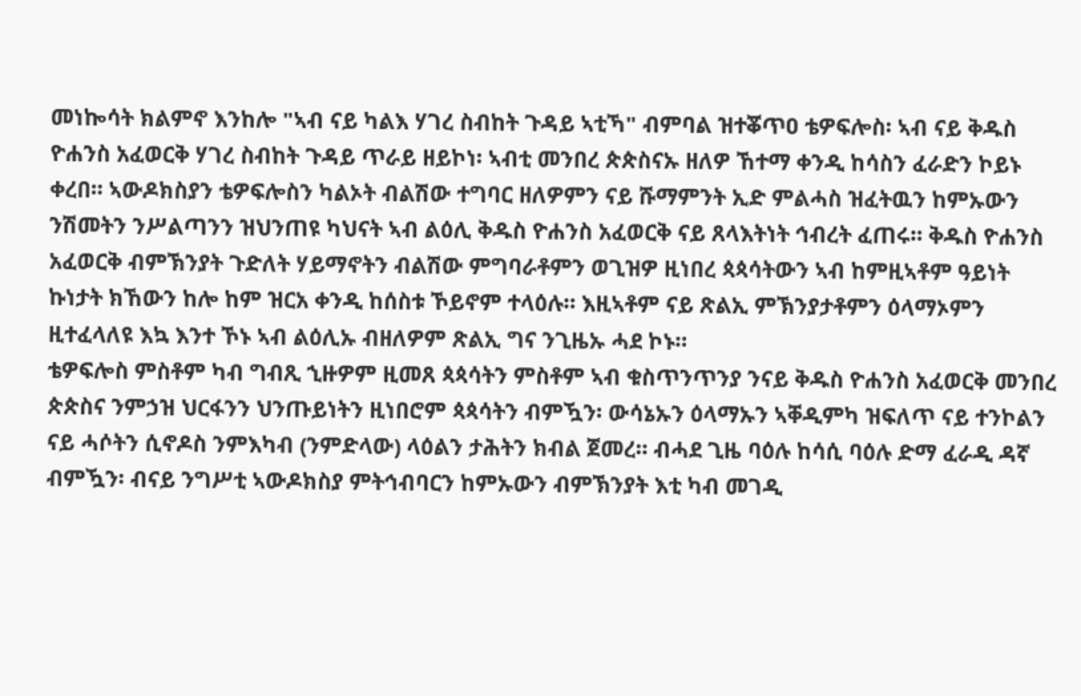መነኰሳት ክልምኖ እንከሎ "ኣብ ናይ ካልእ ሃገረ ስብከት ጉዳይ ኣቲኻ" ብምባል ዝተቖጥዐ ቴዎፍሎስ፡ ኣብ ናይ ቅዱስ ዮሐንስ አፈወርቅ ሃገረ ስብከት ጉዳይ ጥራይ ዘይኮነ፡ ኣብቲ መንበረ ጵጵስናኡ ዘለዎ ኸተማ ቀንዲ ከሳስን ፈራድን ኮይኑ ቀረበ። ኣውዶክስያን ቴዎፍሎስን ካልኦት ብልሽው ተግባር ዘለዎምን ናይ ሹማምንት ኢድ ምልሓስ ዝፈትዉን ከምኡውን ንሽመትን ንሥልጣንን ዝህንጠዩ ካህናት ኣብ ልዕሊ ቅዱስ ዮሐንስ አፈወርቅ ናይ ጸላእትነት ኅብረት ፈጠሩ። ቅዱስ ዮሐንስ አፈወርቅ ብምኽንያት ጉድለት ሃይማኖትን ብልሽው ምግባራቶምን ወጊዝዎ ዚነበረ ጳጳሳትውን ኣብ ከምዚኣቶም ዓይነት ኩነታት ክኸውን ከሎ ከም ዝርአ ቀንዲ ከሰስቱ ኾይኖም ተላዕሉ። እዚኣቶም ናይ ጽልኢ ምኽንያታቶምን ዕላማኦምን ዚተፈላለዩ እኳ እንተ ኾኑ ኣብ ልዕሊኡ ብዘለዎም ጽልኢ ግና ንጊዜኡ ሓደ ኮኑ።
ቴዎፍሎስ ምስቶም ካብ ግብጺ ኂዙዎም ዚመጸ ጳጳሳትን ምስቶም ኣብ ቁስጥንጥንያ ንናይ ቅዱስ ዮሐንስ አፈወርቅ መንበረ ጵጵስና ንምኃዝ ህርፋንን ህንጡይነትን ዚነበሮም ጳጳሳትን ብምዃን፡ ውሳኔኡን ዕላማኡን ኣቐዲምካ ዝፍለጥ ናይ ተንኮልን ናይ ሓሶትን ሲኖዶስ ንምእካብ (ንምድላው) ላዕልን ታሕትን ክብል ጀመረ። ብሓደ ጊዜ ባዕሉ ከሳሲ ባዕሉ ድማ ፈራዲ ዳኛ ብምዃን፡ ብናይ ንግሥቲ ኣውዶክስያ ምትኅብባርን ከምኡውን ብምኽንያት እቲ ካብ መገዲ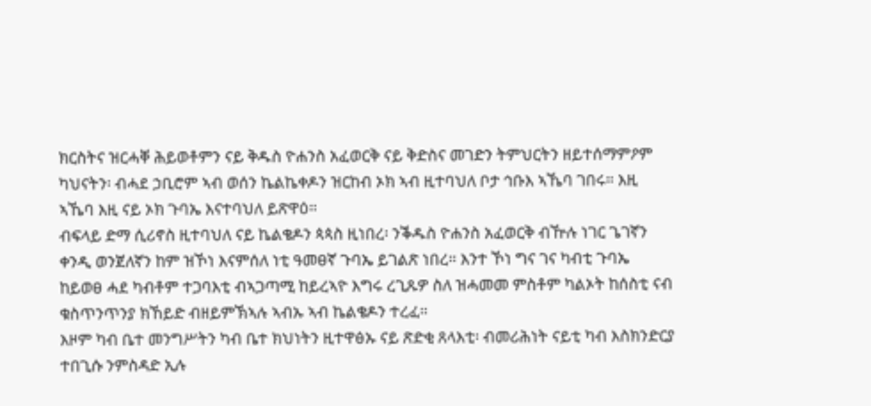ክርስትና ዝርሓቐ ሕይወቶምን ናይ ቅዱስ ዮሐንስ አፈወርቅ ናይ ቅድስና መገድን ትምህርትን ዘይተሰማምዖም ካህናትን፡ ብሓደ ኃቢሮም ኣብ ወሰን ኬልኬቀዶን ዝርከብ ኦክ ኣብ ዚተባህለ ቦታ ኅቡእ ኣኼባ ገበሩ። እዚ ኣኼባ እዚ ናይ ኦክ ጉባኤ እናተባህለ ይጽዋዕ።
ብፍላይ ድማ ሲሪኖስ ዚተባህለ ናይ ኬልቄዶን ጳጳስ ዚነበረ፡ ንቕዱስ ዮሐንስ አፈወርቅ ብዅሉ ነገር ጌገኛን ቀንዲ ወንጀለኛን ከም ዝኾነ እናምሰለ ነቲ ዓመፀኛ ጉባኤ ይገልጽ ነበረ። እንተ ኾነ ግና ገና ካብቲ ጉባኤ ከይወፀ ሓደ ካብቶም ተጋባእቲ ብኣጋጣሚ ከይረኣዮ እግሩ ረጊጹዎ ስለ ዝሓመመ ምስቶም ካልኦት ከሰስቲ ናብ ቁስጥንጥንያ ክኸይድ ብዘይምኽኣሉ ኣብኡ ኣብ ኬልቄዶን ተረፈ።
እዞም ካብ ቤተ መንግሥትን ካብ ቤተ ክህነትን ዚተዋፅኡ ናይ ጽድቂ ጸላእቲ፡ ብመሪሕነት ናይቲ ካብ እስክንድርያ ተበጊሱ ንምስዳድ ኢሉ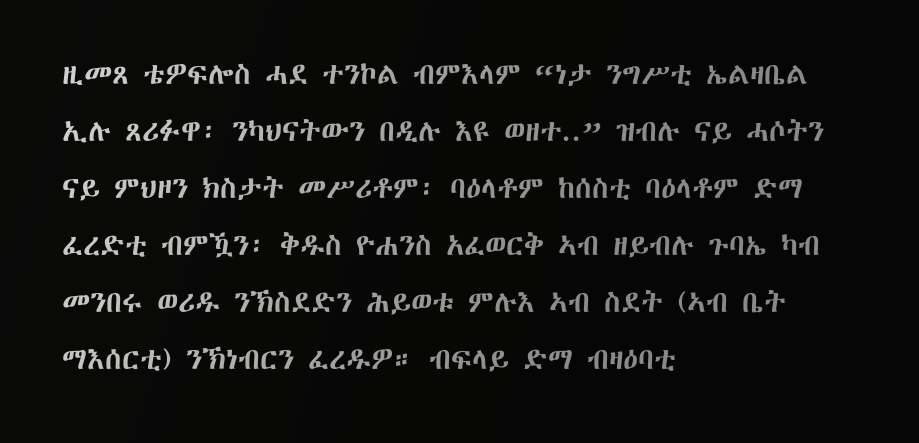ዚመጸ ቴዎፍሎስ ሓደ ተንኮል ብምእላም “ነታ ንግሥቲ ኤልዛቤል ኢሉ ጸሪፉዋ፡ ንካህናትውን በዲሉ እዩ ወዘተ..” ዝብሉ ናይ ሓሶትን ናይ ምህዞን ክስታት መሥሪቶም፡ ባዕላቶም ከሰስቲ ባዕላቶም ድማ ፈረድቲ ብምዃን፡ ቅዱስ ዮሐንስ አፈወርቅ ኣብ ዘይብሉ ጉባኤ ካብ መንበሩ ወሪዱ ንኽስደድን ሕይወቱ ምሉእ ኣብ ስደት (ኣብ ቤት ማእሰርቲ) ንኽነብርን ፈረዱዎ። ብፍላይ ድማ ብዛዕባቲ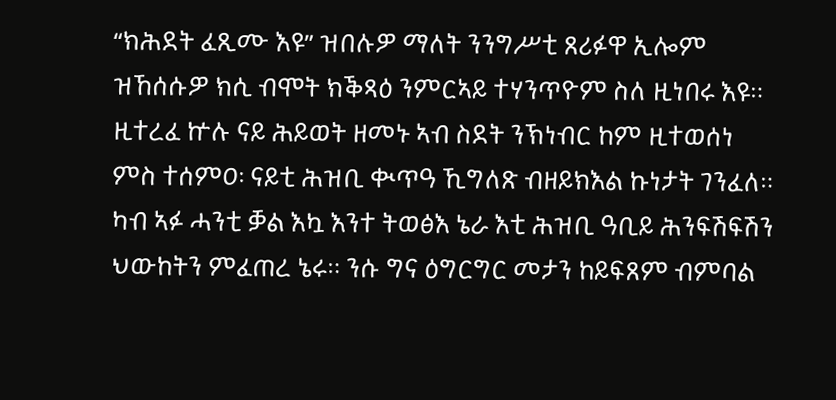“ክሕደት ፈጺሙ እዩ” ዝበሉዎ ማለት ንንግሥቲ ጸሪፉዋ ኢሎም ዝኸሰሱዎ ክሲ ብሞት ክቕጻዕ ንምርኣይ ተሃንጥዮም ስለ ዚነበሩ እዩ።
ዚተረፈ ኵሉ ናይ ሕይወት ዘመኑ ኣብ ስደት ንኽነብር ከም ዚተወሰነ ምስ ተሰምዐ፡ ናይቲ ሕዝቢ ቊጥዓ ኺግለጽ ብዘይክእል ኩነታት ገንፈለ። ካብ ኣፉ ሓንቲ ቓል እኳ እንተ ትወፅእ ኔራ እቲ ሕዝቢ ዓቢይ ሕንፍሽፍሽን ህውከትን ምፈጠረ ኔሩ። ንሱ ግና ዕግርግር መታን ከይፍጸም ብምባል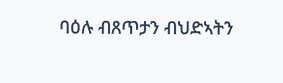ባዕሉ ብጸጥታን ብህድኣትን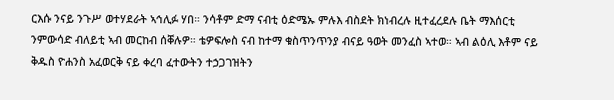ርእሱ ንናይ ንጉሥ ወተሃደራት ኣኅሊፉ ሃበ። ንሳቶም ድማ ናብቲ ዕድሜኡ ምሉእ ብስደት ክነብረሉ ዚተፈረደሉ ቤት ማእሰርቲ ንምውሳድ ብለይቲ ኣብ መርከብ ሰቐሉዎ። ቴዎፍሎስ ናብ ከተማ ቁስጥንጥንያ ብናይ ዓወት መንፈስ ኣተወ። ኣብ ልዕሊ እቶም ናይ ቅዱስ ዮሐንስ አፈወርቅ ናይ ቀረባ ፈተውትን ተኃጋገዝትን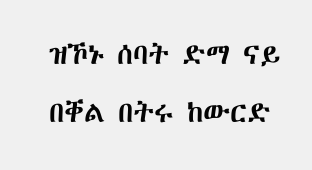ዝኾኑ ሰባት ድማ ናይ በቐል በትሩ ከውርድ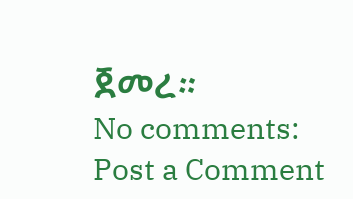ጀመረ።
No comments:
Post a Comment